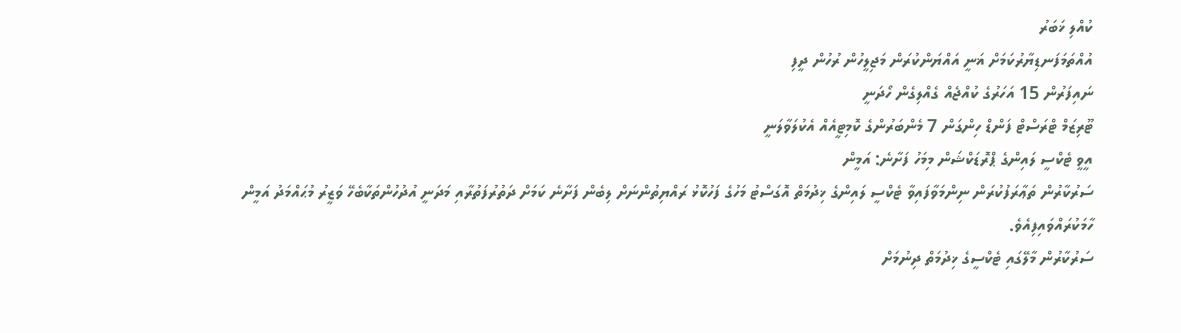ކުއްލި ޚަބަރު
އުއްތަމަފަނޑިޔާރުކަމަށް ޣަނީ އައްޔަންކުރަން މަޖިލީހުން ރުހުން ދީފި
ނައިފަރުން 15 އަހަރުގެ ކުއްޖެއް ގެއްލިގެން ހޯދަނީ
ޓޫރިޒަމް ޓްރަސްޓް ފަންޑް ހިންގަން 7 މެންބަރުންގެ ކޮމިޓީއެއް އެކުލަވާލަނީ
އީވީ ޓެކްސީ ލައިންގެ ޕްރޮޑަކްޝަން މިމަހު ފަށާނެ: އަމީން
ސަރުކާރުން ތަޢާރަފުކުރަން ނިންމަވާފައިވާ ޓެކްސީ ލައިންގެ ޚިދުމަތް އޮގަސްޓު މަހުގެ ފަހުކޮޅު ރައްޔިތުންނަށް ލިބެން ފަށާނެ ކަމަށް ދަތުރުފަތުރާއި މަދަނީ އުދުހުންތަކާބެހޭ ވަޒީރު މުޙައްމަދު އަމީން ހާމަކުރައްވައިފިއެވެ.
ސަރުކާރުން މާލޭގައި ޓެކްސީގެ ޚިދުމަތް ދިނުމަށް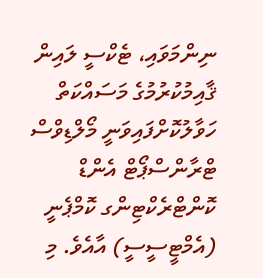ނިންމަވައި، ޓެކްސީ ލައިން ޤާއިމުކުރުމުގެ މަސައްކަތް ހަވާލުކޮށްފައިވަނީ މޯލްޑިވްސް ޓްރާންސްޕޯޓް އެންޑް ކޮންޓްރެކްޓިންގ ކޮމްޕެނީ (އެމްޓީސީސީ) އާއެވެ. މި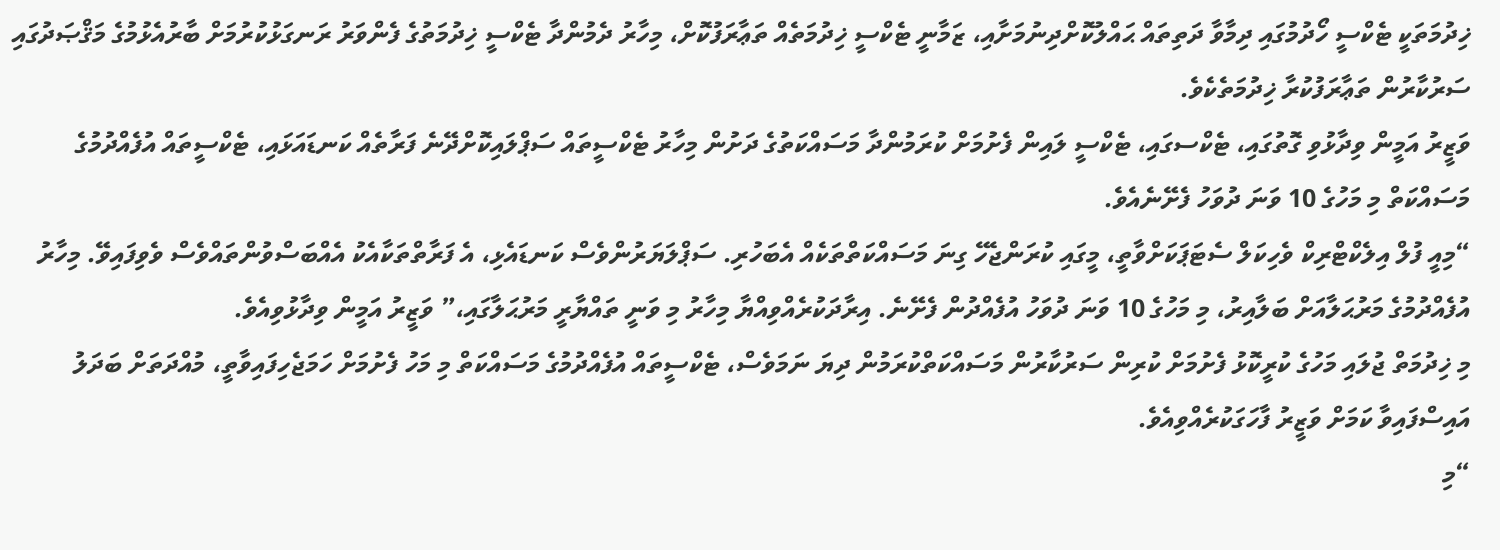ޚިދުމަތަކީ ޓެކްސީ ހޯދުމުގައި ދިމާވާ ދަތިތައް ޙައްލުކޮށްދިނުމަށާއި، ޒަމާނީ ޓެކްސީ ޚިދުމަތެއް ތަޢާރަފުކޮށް، މިހާރު ދެމުންދާ ޓެކްސީ ޚިދުމަތުގެ ފެންވަރު ރަނގަޅުކުރުމަށް ބާރުއެޅުމުގެ މަޤްޞަދުގައި ސަރުކާރުން ތަޢާރަފުކުރާ ޚިދުމަތެކެވެ.
ވަޒީރު އަމީން ވިދާޅުވި ގޮތުގައި، ޓެކްސގައި، ޓެކްސީ ލައިން ފެށުމަށް ކުރަމުންދާ މަސައްކަތުގެ ދަށުން މިހާރު ޓެކްސީތައް ސަޕްލައިކޮށްދޭނެ ފަރާތެއް ކަނޑައަޅައި، ޓެކްސީތައް އުފެއްދުމުގެ މަސައްކަތް މި މަހުގެ 10 ވަނަ ދުވަހު ފެށޭނެއެވެ.
“މިއީ ފުލް އިލެކްޓްރިކް ވެހިކަލް ސެޓަޕަކަށްވާތީ، މީގައި ކުރަންޖެހޭ ގިނަ މަސައްކަތްތަކެއް އެބަހުރި. ސަޕްލަޔަރުންވެސް ކަނޑައެޅި، އެ ފަރާތްތަކާއެކު އެއްބަސްވުންތައްވެސް ވެވިފައިވޭ. މިހާރު އުފެއްދުމުގެ މަރުޙަލާއަށް ބަލާއިރު، މި މަހުގެ 10 ވަނަ ދުވަހު އުފެއްދުން ފެށޭނެ. އިރާދަކުރެއްވިއްޔާ މިހާރު މި ވަނީ ތައްޔާރީ މަރުޙަލާގައި،” ވަޒީރު އަމީން ވިދާޅުވިއެވެ.
މި ޚިދުމަތް ޖުލައި މަހުގެ ކުރީކޮޅު ފެށުމަށް ކުރިން ސަރުކާރުން މަސައްކަތްކުރަމުން ދިޔަ ނަމަވެސް، ޓެކްސީތައް އުފެއްދުމުގެ މަސައްކަތް މި މަހު ފެށުމަށް ހަމަޖެހިފައިވާތީ، މުއްދަތަށް ބަދަލު އައިސްފައިވާ ކަމަށް ވަޒީރު ފާހަގަކުރެއްވިއެވެ.
“މި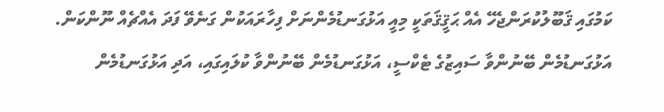ކަމުގައި ޤަބޫލުކުރަންޖެހޭ އެއް ޙަޤީޤަތަކީ މިއީ އަޅުގަނޑުމެންނަށް ފިހާރައަކުން ގަނެވޭ ފަދަ އެއްޗެއް ނޫންކަން. އަޅުގަނޑުމެން ބޭނުންވާ ސައިޒުގެ ޓެކްސީ، އަޅުގަނޑުމެން ބޭނުންވާ ކުލައިގައި، އަދި އަޅުގަނޑުމެން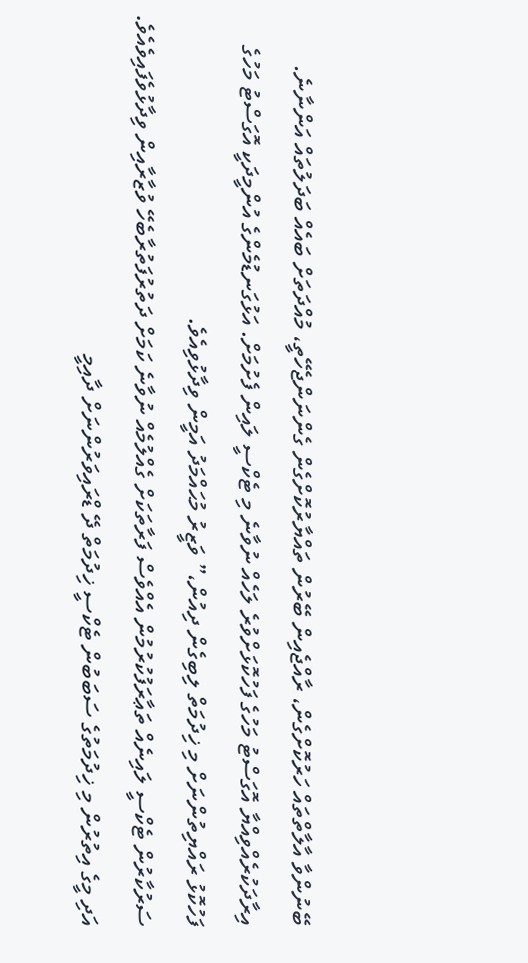ބޭނުންވާ އާލާތްތައް ހަރުކޮށްގެން، ރާއްޖެއިން ބޭރުން ތައްޔާރުކޮށްގެން ގެންނަންޖެހޭތީ، މުއްދަތަށް ބައެއް ބަދަލުތައް އަންނާނެ. އިރާދަކުރެއްވިއްޔާ އޮގަސްޓު މަހުގެ ފަހުކޮޅަށްވުރެ ލަހެއް ނުވާނެ މި ޓެކްސީ ލައިން ފެށުމަށް. އަޅުގަނޑުމެންގެ އުންމީދަކީ އޮގަސްޓު މަހުގެ ފަހުކޮޅު ރައްޔިތުންނަށް މި ޚިދުމަތް ލިބިގެން ދިއުން،” ވަޒީރު މުޙައްމަދު އަމީން ވިދާޅުވިއެވެ.
ސަރުކާރުން ޓެކްސީ ލައިނެއް ތަޢާރަފުކުރުމުން އެއްވެސް ފަރާތަކަށް ގެއްލުމެއް ނުވާނެ ކަމަށް ދަތުރުފަތުރާބެހޭ ވުޒާރާއިން ވިދާޅުވެފައިވެއެވެ. އަދި މީގެ އިތުރުން މި ޚިދުމަތުގެ ސަބަބުން ޓެކްސީ ޚިދުމަތް ދޭ ޑްރައިވަރުންނަށް ދާއިމީ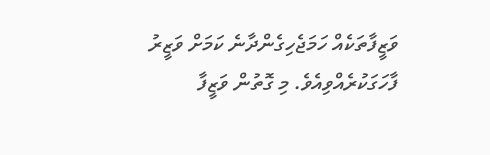ވަޒީފާތަކެއް ހަމަޖެހިގެންދާނެ ކަމަށް ވަޒީރު ފާހަގަކުރެއްވިއެވެ. މި ގޮތުން ވަޒީފާ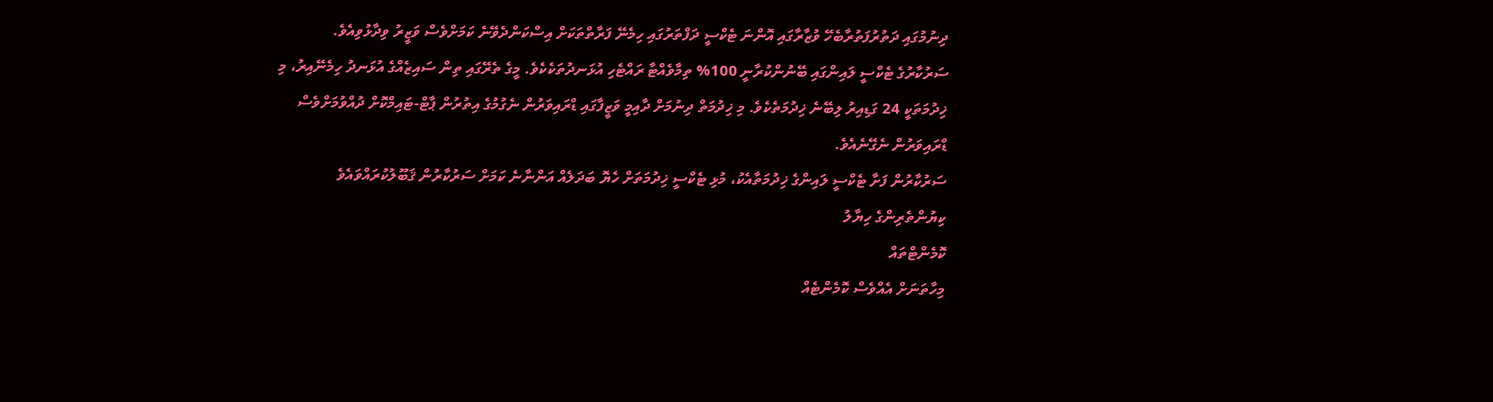ދިނުމުގައި ދަތުރުފަތުރާބެހޭ ވުޒާރާގައި އޮންނަ ޓެކްސީ ދަފްތަރުގައި ހިމެނޭ ފަރާތްތަކަށް އިސްކަންދެވޭނެ ކަމަށްވެސް ވަޒީރު ވިދާޅުވިއެވެ.
ސަރުކާރުގެ ޓެކްސީ ލައިންގައި ބޭނުންކުރާނީ 100% ތިމާވެއްޓާ ރައްޓެހި އުޅަނދުތަކެކެވެ. މީގެ ތެރޭގައި ތިން ސައިޒެއްގެ އުޅަނދު ހިމެނޭއިރު، މި ޚިދުމަތަކީ 24 ގަޑިއިރު ލިބޭނެ ޚިދުމަތެކެވެ. މި ޚިދުމަތް ދިނުމަށް ދާއިމީ ވަޒީފާގައި ޑްރައިވަރުން ނެގުމުގެ އިތުރުން ޕާޓް-ޓައިމްކޮށް ދުއްވުމަށްވެސް ޑްރައިވަރުން ނެގޭނެއެވެ.
ސަރުކާރުން ފަށާ ޓެކްސީ ލައިންގެ ޚިދުމަތާއެކު، މުޅި ޓެކްސީ ޚިދުމަތަށް ހެޔޮ ބަދަލެއް އަންނާނެ ކަމަށް ސަރުކާރުން ޤަބޫލުކުރައްވައެވެ
ކިޔުންތެރިންގެ ހިޔާލު
ކޮމެންޓްތައް
މިހާތަނަށް އެއްވެސް ކޮމެންޓެއް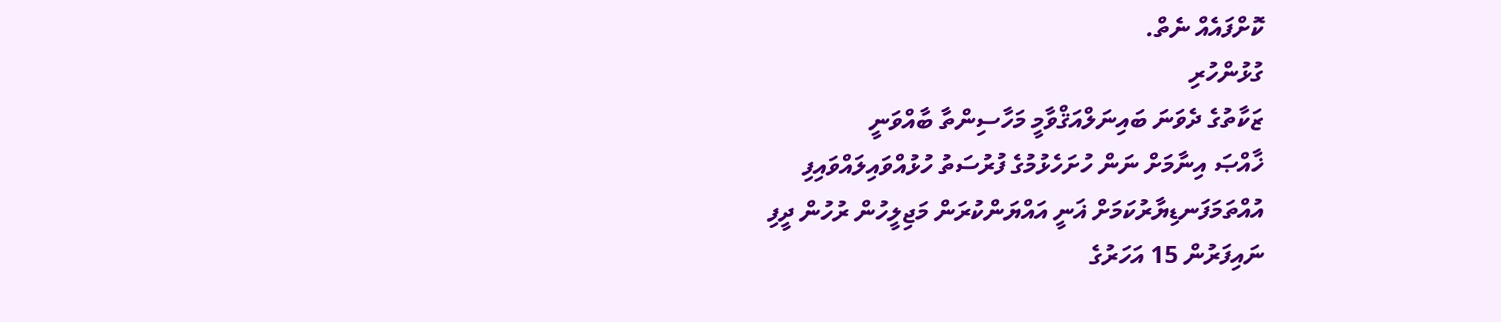ކޮށްފައެއް ނެތް.
ގުޅުންހުރި
ޒަކާތުގެ ދެވަނަ ބައިނަލްއަޤްވާމީ މަހާސިންތާ ބާއްވަނީ
ޚާއްޞަ އިނާމަށް ނަން ހުށަހެޅުމުގެ ފުރުސަތު ހުޅުއްވައިލައްވައިފި
އުއްތަމަފަނޑިޔާރުކަމަށް ޣަނީ އައްޔަންކުރަން މަޖިލީހުން ރުހުން ދީފި
ނައިފަރުން 15 އަހަރުގެ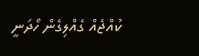ކުއްޖެއް ގެއްލިގެން ހޯދަނީ